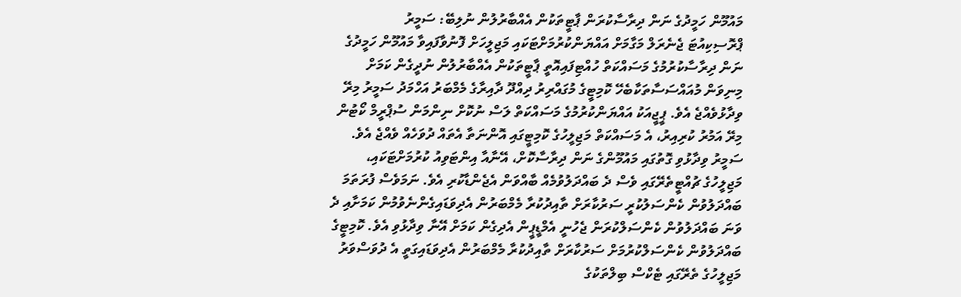މައުމޫން ހަމީދުގެ ނަން ދިރާސާކުރަން ޕާޓީތަކުން އެއްބާރުލުން ނުލިބޭ: ސަމީރު
ޕްރޮސިކިއުޓަ ޖެނެރަލް މަގާމަށް އައްޔަންކުރުމަށްޓަކައި މަޖިލީހަށް ފޮނުވާފައިވާ މައުމޫން ހަމީދުގެ ނަން ދިރާސާކުރުމުގެ މަސައްކަތް ހުއްޓިފައިއޮތީ ޕާޓީތަކުން އެއްބާރުލުން ނުދީގެން ކަމަށް މިނިވަން މުއައްސަސާތަކާބެހޭ ކޮމިޓީގެ މުގައްރިރު ދިއްދޫ ދާއިރާގެ މެމްބަރު އަހްމަދު ސަމީރު މިރޭ ވިދާޅުވެއްޖެ އެވެ. ޕީޖީއަކު އައްޔަންކުރުމުގެ މަސައްކަތް ލަސް ނުކޮށް ނިންމަން ސުޕްރީމް ކޯޓުން މިރޭ އަމުރު ކުރިއިރު، އެ މަސައްކަތް މަޖިލީހުގެ ކޮމިޓީގައި އޮންނަތާ އެތައް ދުވަހެއް ވެއްޖެ އެވެ. ސަމީރު ވިދާޅުވި ގޮތުގައި މައުމޫންގެ ނަން ދިރާސާކޮށް، އޭނާއާ އިންޓަވިއު ކުރުމަށްޓަކައި، މަޖިލީހުގެ ޗުއްޓީތެރޭގައި ވެސް ދެ ބައްދަލުވުމެއް ބާއްވަން އެޖެންޑާކުރި އެވެ. ނަމަވެސް ފުރަތަމަ ބައްދަލުވުން ކެންސަލުކުރީ ސަރުކާރަށް ތާއިދުކުރާ މެމްބަރުން އެދިވަޑައިގެންނެވުމުން ކަމަށާއި ދެ ވަނަ ބައްދަލުވުން ކެންސަލްކުރަން ޖެހުނީ އެމްޑީޕީން އެދިގެން ކަމަށް އޭނާ ވިދާޅުވި އެވެ. ކޮމިޓީގެ ބައްދަލުވުން ކެންސަލްކުރުމަށް ސަރުކާރަށް ތާއިދުކުރާ މެމްބަރުން އެދިވަޑައިގަތީ އެ ދުވަސްވަރު މަޖިލީހުގެ ތެރޭގައި ޓެކްސް ބިލްތަކުގެ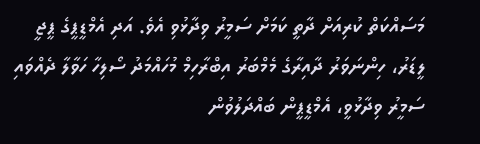މަސައްކަތް ކުރިއަށް ދާތީ ކަމަށް ސަމީރު ވިދާޅުވި އެވެ. އަދި އެމްޑީޕީގެ ޕީޖީ ލީޑަރު، ހިންނަވަރު ދާއިރާގެ މެމްބަރު އިބްރާހިމް މުހައްމަދު ސޯލިހާ ހަވާލާ ދެއްވައި ސަމީރު ވިދާޅުވީ، އެމްޑީޕީން ބައްދަލުވުން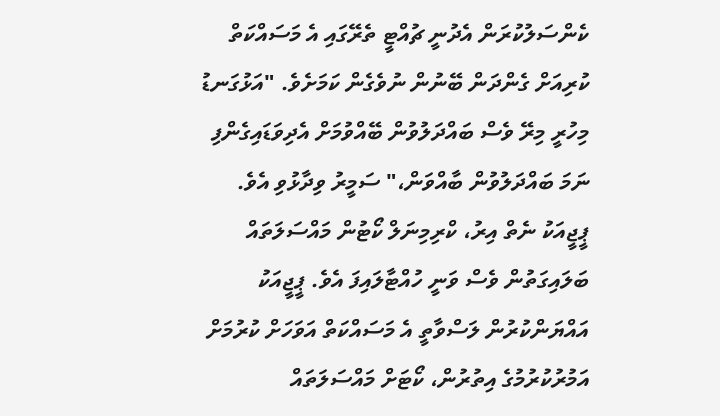ކެންސަލުކުރަން އެދުނީ ޗުއްޓީ ތެރޭގައި އެ މަސައްކަތް ކުރިއަށް ގެންދަން ބޭނުން ނުވެގެން ކަމަށެވެ. "އަޅުގަނޑު މިހުރީ މިރޭ ވެސް ބައްދަލުވުން ބޭއްވުމަށް އެދިވަޑައިގެންފި ނަމަ ބައްދަލުވުން ބާއްވަން،" ސަމީރު ވިދާޅުވި އެވެ. ޕީޖީއަކު ނެތް އިރު، ކްރިމިނަލް ކޯޓުން މައްސަލަތައް ބަލައިގަތުން ވެސް ވަނީ ހުއްޓާލައިފަ އެވެ. ޕީޖީއަކު އައްޔަންކުރުން ލަސްވާތީ އެ މަސައްކަތް އަވަހަށް ކުރުމަށް އަމުރުކުރުމުގެ އިތުރުން، ކޯޓަށް މައްސަލަތައް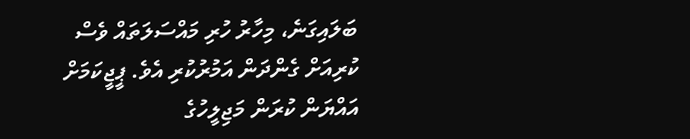ބަލައިގަނެ، މިހާރު ހުރި މައްސަލަތައް ވެސް ކުރިއަށް ގެންދަން އަމުރުކުރި އެވެ. ޕީޖީކަމަށް އައްޔަން ކުރަން މަޖިލީހުގެ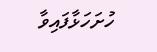ހުށަހަޅާފައިވާ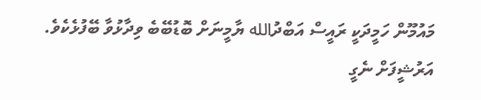މައުމޫން ހަމީދަކީ ރައީސް އަބްދުالله ޔާމީނަށް ބޮޑުބޭބެ ވިދާޅުވާ ބޭފުޅެކެވެ.
އަރުޝީފަށް ނެގީ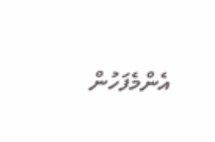އެންމެފަހުން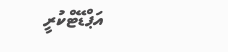އަޕްޑޭޓްކުރީ